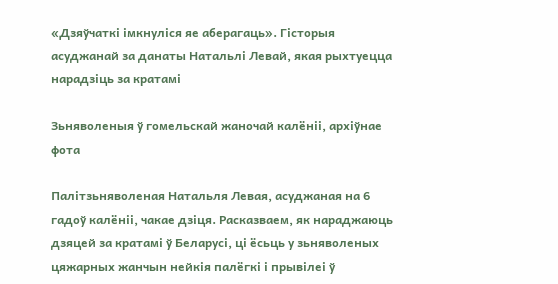«Дзяўчаткі імкнуліся яе аберагаць». Гісторыя асуджанай за данаты Натальлі Левай, якая рыхтуецца нарадзіць за кратамі

Зьняволеныя ў гомельскай жаночай калёніі, архіўнае фота

Палітзьняволеная Натальля Левая, асуджаная на 6 гадоў калёніі, чакае дзіця. Расказваем, як нараджаюць дзяцей за кратамі ў Беларусі, ці ёсьць у зьняволеных цяжарных жанчын нейкія палёгкі і прывілеі ў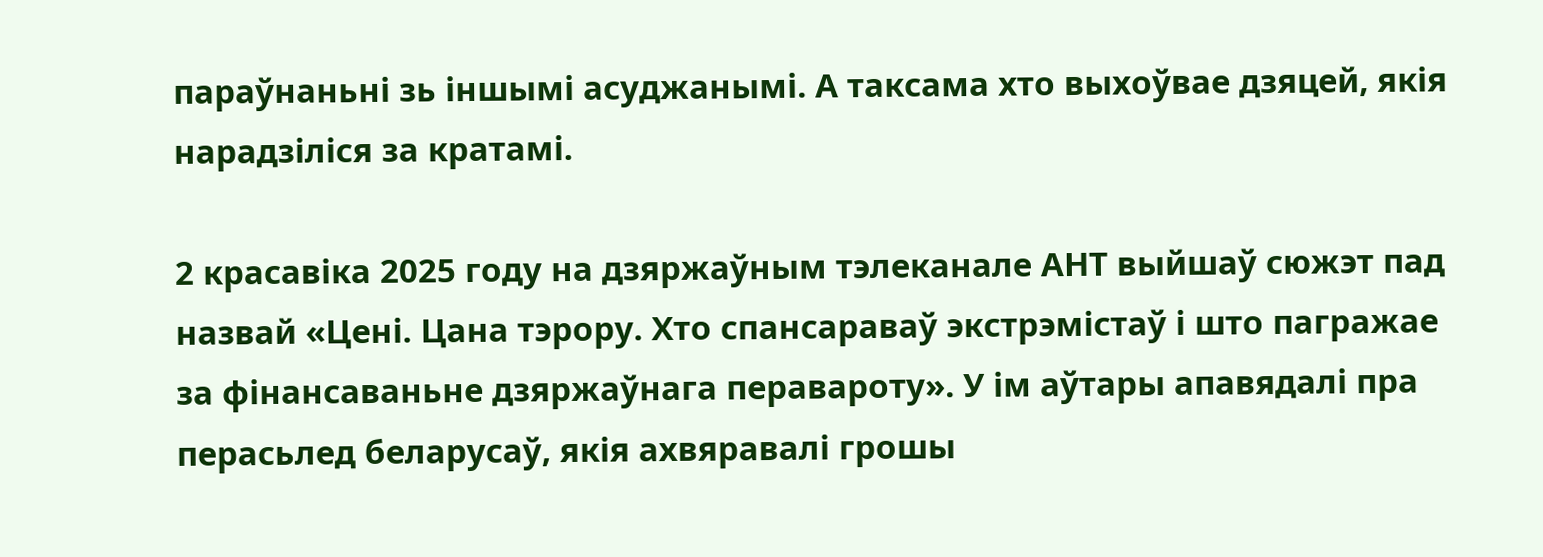параўнаньні зь іншымі асуджанымі. А таксама хто выхоўвае дзяцей, якія нарадзіліся за кратамі.

2 красавіка 2025 году на дзяржаўным тэлеканале АНТ выйшаў сюжэт пад назвай «Цені. Цана тэрору. Хто спансараваў экстрэмістаў і што пагражае за фінансаваньне дзяржаўнага перавароту». У ім аўтары апавядалі пра перасьлед беларусаў, якія ахвяравалі грошы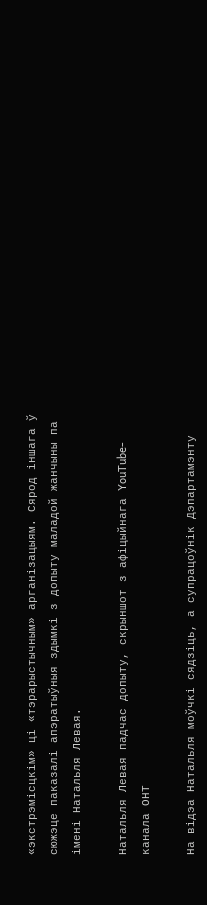«экстрэмісцкім» ці «тэрарыстычным» арганізацыям. Сярод іншага ў сюжэце паказалі апэратыўныя здымкі з допыту маладой жанчыны па імені Натальля Левая.

Натальля Левая падчас допыту, скрыншот з афіцыйнага YouTube-канала ОНТ

На відэа Натальля моўчкі сядзіць, а супрацоўнік Дэпартамэнту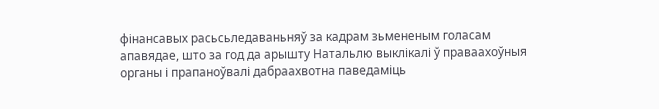фінансавых расьсьледаваньняў за кадрам зьмененым голасам апавядае, што за год да арышту Натальлю выклікалі ў праваахоўныя органы і прапаноўвалі дабраахвотна паведаміць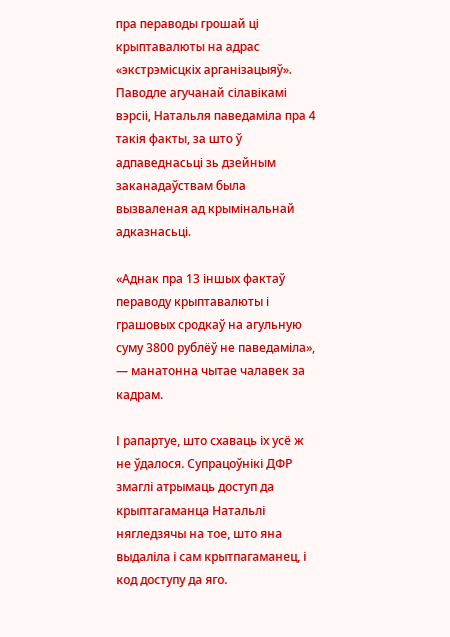пра пераводы грошай ці крыптавалюты на адрас «экстрэмісцкіх арганізацыяў». Паводле агучанай сілавікамі вэрсіі, Натальля паведаміла пра 4 такія факты, за што ў адпаведнасьці зь дзейным заканадаўствам была вызваленая ад крымінальнай адказнасьці.

«Аднак пра 13 іншых фактаў пераводу крыптавалюты і грашовых сродкаў на агульную суму 3800 рублёў не паведаміла», — манатонна чытае чалавек за кадрам.

І рапартуе, што схаваць іх усё ж не ўдалося. Супрацоўнікі ДФР змаглі атрымаць доступ да крыптагаманца Натальлі нягледзячы на тое, што яна выдаліла і сам крытпагаманец, і код доступу да яго.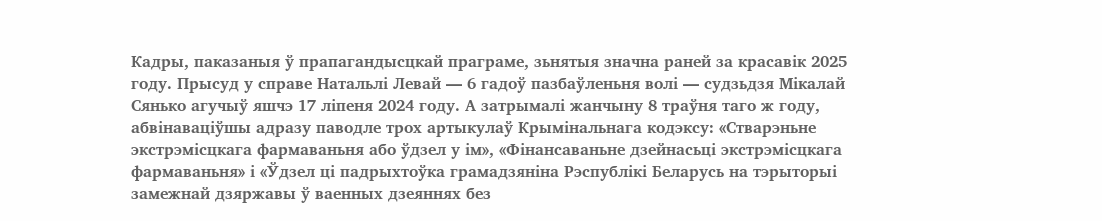Кадры, паказаныя ў прапагандысцкай праграме, зьнятыя значна раней за красавік 2025 году. Прысуд у справе Натальлі Левай — 6 гадоў пазбаўленьня волі — судзьдзя Мікалай Сянько агучыў яшчэ 17 ліпеня 2024 году. А затрымалі жанчыну 8 траўня таго ж году, абвінаваціўшы адразу паводле трох артыкулаў Крымінальнага кодэксу: «Стварэньне экстрэмісцкага фармаваньня або ўдзел у ім», «Фінансаваньне дзейнасьці экстрэмісцкага фармаваньня» і «Ўдзел ці падрыхтоўка грамадзяніна Рэспублікі Беларусь на тэрыторыі замежнай дзяржавы ў ваенных дзеяннях без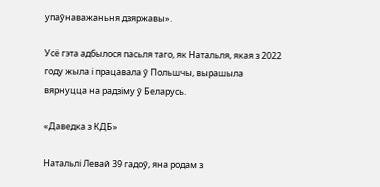упаўнаважаньня дзяржавы».

Усё гэта адбылося пасьля таго, як Натальля, якая з 2022 году жыла і працавала ў Польшчы, вырашыла вярнуцца на радзіму ў Беларусь.

«Даведка з КДБ»

Натальлі Левай 39 гадоў, яна родам з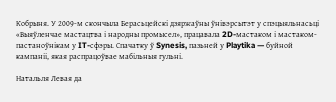Кобрыня. У 2009-м скончыла Берасьцейскі дзяржаўны ўнівэрсытэт у спэцыяльнасьці «Выяўленчае мастацтва і народны промысел», працавала 2D-мастаком і мастаком-пастаноўнікам у IT-сфэры. Спачатку ў Synesis, пазьней у Playtika — буйной кампаніі, якая распрацоўвае мабільныя гульні.

Натальля Левая да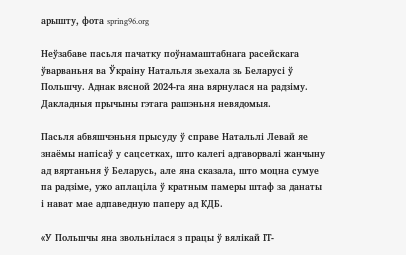арышту, фота spring96.org

Неўзабаве пасьля пачатку поўнамаштабнага расейскага ўварваньня ва Ўкраіну Натальля зьехала зь Беларусі ў Польшчу. Аднак вясной 2024-га яна вярнулася на радзіму. Дакладныя прычыны гэтага рашэньня невядомыя.

Пасьля абвяшчэньня прысуду ў справе Натальлі Левай яе знаёмы напісаў у сацсетках, што калегі адгаворвалі жанчыну ад вяртаньня ў Беларусь, але яна сказала, што моцна сумуе па радзіме, ужо аплаціла ў кратным памеры штаф за данаты і нават мае адпаведную паперу ад КДБ.

«У Польшчы яна звольнілася з працы ў вялікай ІТ-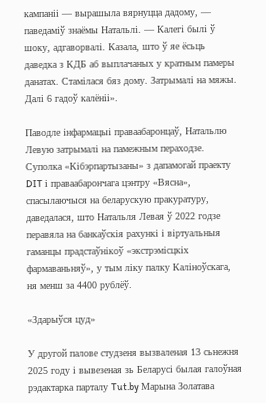кампаніі — вырашыла вярнуцца дадому, — паведаміў знаёмы Натальлі. — Калегі былі ў шоку, адгаворвалі. Казала, што ў яе ёсьць даведка з КДБ аб выплачаных у кратным памеры данатах. Стамілася бяз дому. Затрымалі на мяжы. Далі 6 гадоў калёніі».

Паводле інфармацыі праваабаронцаў, Натальлю Левую затрымалі на памежным пераходзе. Суполка «Кібэрпартызаны» з дапамогай праекту DIT і праваабарончага цэнтру «Вясна», спасылаючыся на беларускую пракуратуру, даведалася, што Натальля Левая ў 2022 годзе перавяла на банкаўскія рахункі і віртуальныя гаманцы прадстаўнікоў «экстрэмісцкіх фармаваньняў», у тым ліку палку Каліноўскага, ня менш за 4400 рублёў.

«Здарыўся цуд»

У другой палове студзеня вызваленая 13 сьнежня 2025 году і вывезеная зь Беларусі былая галоўная рэдактарка парталу Tut.by Марына Золатава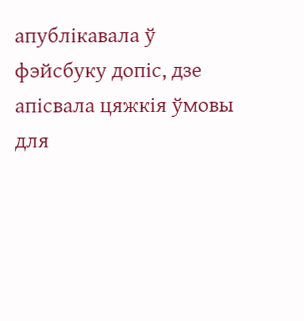апублікавала ў фэйсбуку допіс, дзе апісвала цяжкія ўмовы для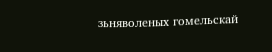зьняволеных гомельскай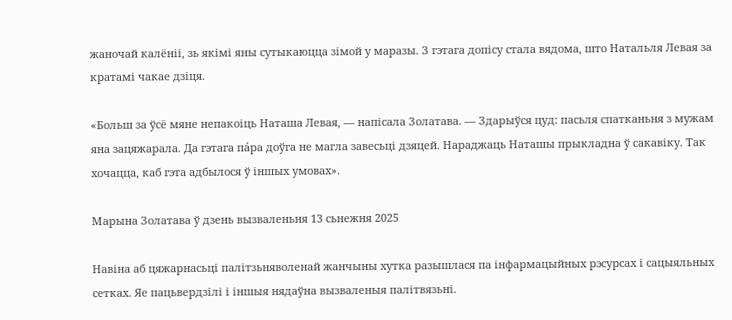жаночай калёніі, зь якімі яны сутыкаюцца зімой у маразы. З гэтага допісу стала вядома, што Натальля Левая за кратамі чакае дзіця.

«Больш за ўсё мяне непакоіць Наташа Левая, — напісала Золатава. — Здарыўся цуд: пасьля спатканьня з мужам яна зацяжарала. Да гэтага пáра доўга не магла завесьці дзяцей. Нараджаць Наташы прыкладна ў сакавіку. Так хочацца, каб гэта адбылося ў іншых умовах».

Марына Золатава ў дзень вызваленьня 13 сьнежня 2025

Навіна аб цяжарнасьці палітзьняволенай жанчыны хутка разышлася па інфармацыйных рэсурсах і сацыяльных сетках. Яе пацьвердзілі і іншыя нядаўна вызваленыя палітвязьні.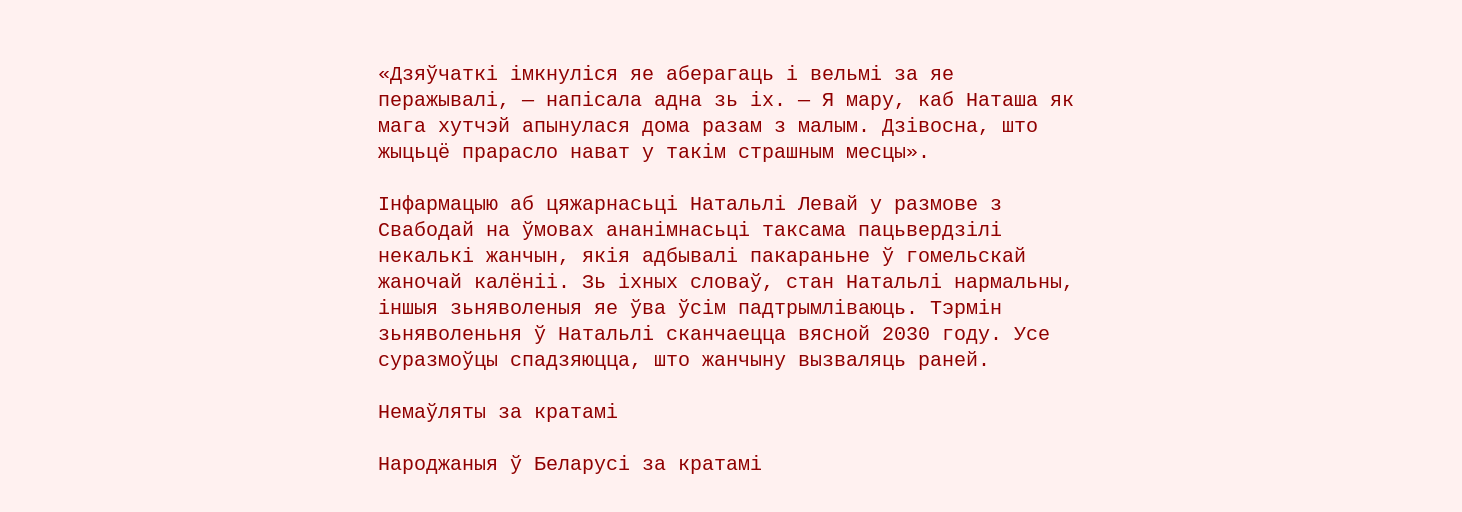«Дзяўчаткі імкнуліся яе аберагаць і вельмі за яе перажывалі, — напісала адна зь іх. — Я мару, каб Наташа як мага хутчэй апынулася дома разам з малым. Дзівосна, што жыцьцё прарасло нават у такім страшным месцы».

Інфармацыю аб цяжарнасьці Натальлі Левай у размове з Свабодай на ўмовах ананімнасьці таксама пацьвердзілі некалькі жанчын, якія адбывалі пакараньне ў гомельскай жаночай калёніі. Зь іхных словаў, стан Натальлі нармальны, іншыя зьняволеныя яе ўва ўсім падтрымліваюць. Тэрмін зьняволеньня ў Натальлі сканчаецца вясной 2030 году. Усе суразмоўцы спадзяюцца, што жанчыну вызваляць раней.

Немаўляты за кратамі

Народжаныя ў Беларусі за кратамі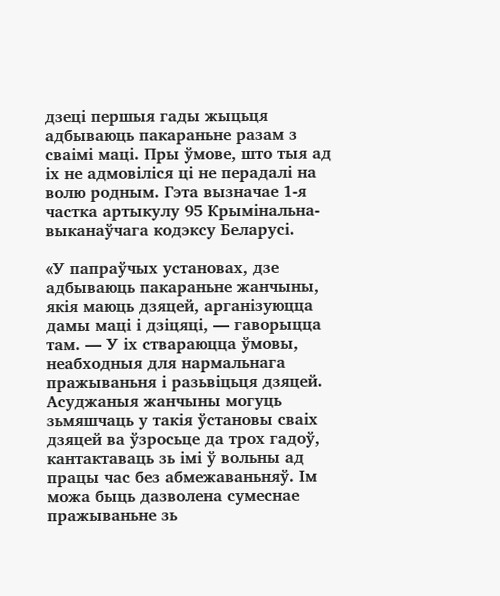дзеці першыя гады жыцьця адбываюць пакараньне разам з сваімі маці. Пры ўмове, што тыя ад іх не адмовіліся ці не перадалі на волю родным. Гэта вызначае 1-я частка артыкулу 95 Крымінальна-выканаўчага кодэксу Беларусі.

«У папраўчых установах, дзе адбываюць пакараньне жанчыны, якія маюць дзяцей, арганізуюцца дамы маці і дзіцяці, — гаворыцца там. — У іх ствараюцца ўмовы, неабходныя для нармальнага пражываньня і разьвіцьця дзяцей. Асуджаныя жанчыны могуць зьмяшчаць у такія ўстановы сваіх дзяцей ва ўзросьце да трох гадоў, кантактаваць зь імі ў вольны ад працы час без абмежаваньняў. Ім можа быць дазволена сумеснае пражываньне зь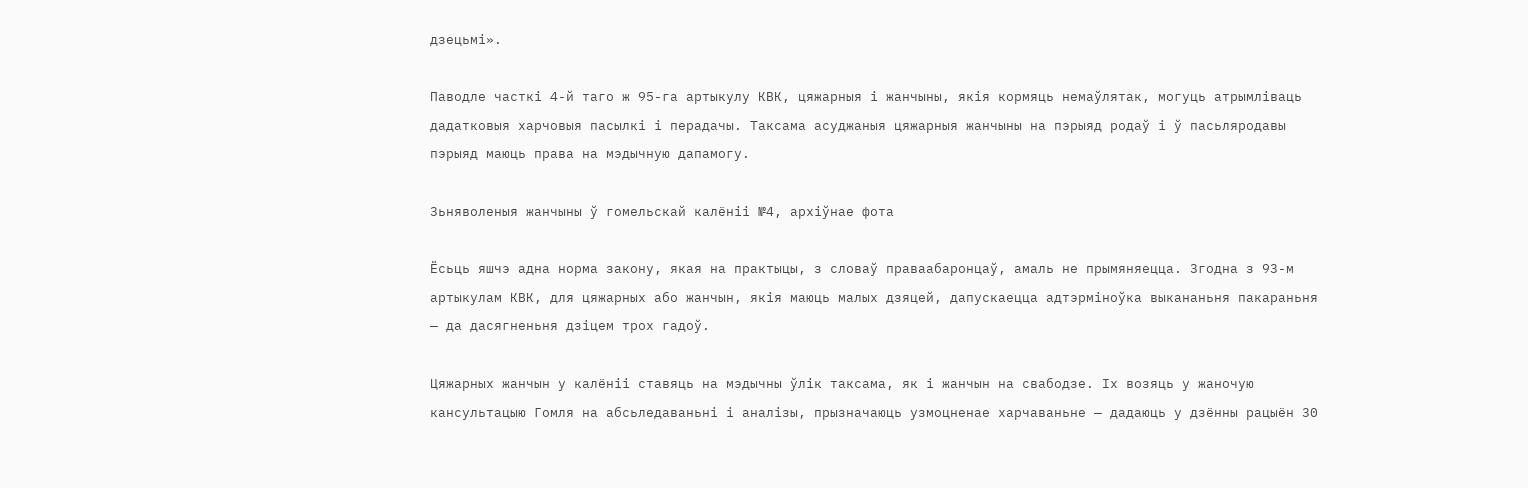дзецьмі».

Паводле часткі 4-й таго ж 95-га артыкулу КВК, цяжарныя і жанчыны, якія кормяць немаўлятак, могуць атрымліваць дадатковыя харчовыя пасылкі і перадачы. Таксама асуджаныя цяжарныя жанчыны на пэрыяд родаў і ў пасьляродавы пэрыяд маюць права на мэдычную дапамогу.

Зьняволеныя жанчыны ў гомельскай калёніі №4, архіўнае фота

Ёсьць яшчэ адна норма закону, якая на практыцы, з словаў праваабаронцаў, амаль не прымяняецца. Згодна з 93-м артыкулам КВК, для цяжарных або жанчын, якія маюць малых дзяцей, дапускаецца адтэрміноўка выкананьня пакараньня — да дасягненьня дзіцем трох гадоў.

Цяжарных жанчын у калёніі ставяць на мэдычны ўлік таксама, як і жанчын на свабодзе. Іх возяць у жаночую кансультацыю Гомля на абсьледаваньні і аналізы, прызначаюць узмоцненае харчаваньне — дадаюць у дзённы рацыён 30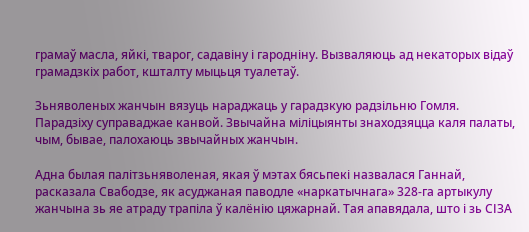грамаў масла, яйкі, тварог, садавіну і гародніну. Вызваляюць ад некаторых відаў грамадзкіх работ, кшталту мыцьця туалетаў.

Зьняволеных жанчын вязуць нараджаць у гарадзкую радзільню Гомля. Парадзіху суправаджае канвой. Звычайна міліцыянты знаходзяцца каля палаты, чым, бывае, палохаюць звычайных жанчын.

Адна былая палітзьняволеная, якая ў мэтах бясьпекі назвалася Ганнай, расказала Свабодзе, як асуджаная паводле «наркатычнага» 328-га артыкулу жанчына зь яе атраду трапіла ў калёнію цяжарнай. Тая апавядала, што і зь СІЗА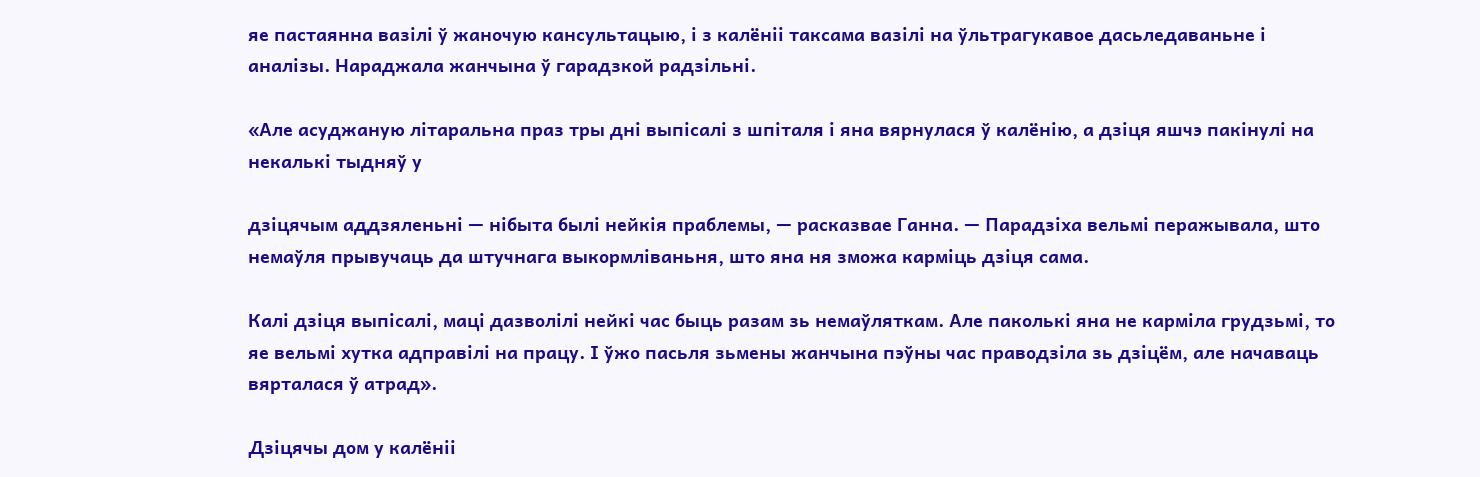яе пастаянна вазілі ў жаночую кансультацыю, і з калёніі таксама вазілі на ўльтрагукавое дасьледаваньне і аналізы. Нараджала жанчына ў гарадзкой радзільні.

«Але асуджаную літаральна праз тры дні выпісалі з шпіталя і яна вярнулася ў калёнію, а дзіця яшчэ пакінулі на некалькі тыдняў у

дзіцячым аддзяленьні — нібыта былі нейкія праблемы, — расказвае Ганна. — Парадзіха вельмі перажывала, што немаўля прывучаць да штучнага выкормліваньня, што яна ня зможа карміць дзіця сама.

Калі дзіця выпісалі, маці дазволілі нейкі час быць разам зь немаўляткам. Але паколькі яна не карміла грудзьмі, то яе вельмі хутка адправілі на працу. І ўжо пасьля зьмены жанчына пэўны час праводзіла зь дзіцём, але начаваць вярталася ў атрад».

Дзіцячы дом у калёніі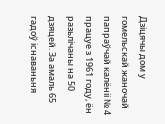Дзіцячы дом у гомельскай жаночай папраўчай калёніі № 4 працуе з 1961 году, ён разьлічаны на 50 дзяцей. За амаль 65 гадоў існаваньня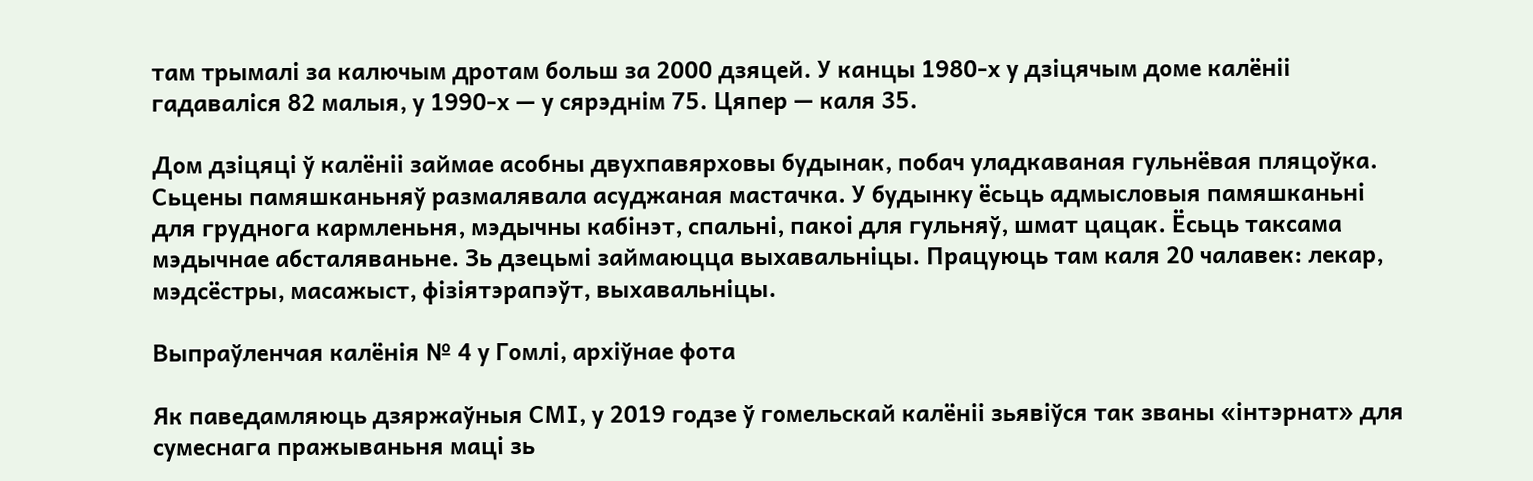там трымалі за калючым дротам больш за 2000 дзяцей. У канцы 1980-х у дзіцячым доме калёніі гадаваліся 82 малыя, у 1990-х — у сярэднім 75. Цяпер — каля 35.

Дом дзіцяці ў калёніі займае асобны двухпавярховы будынак, побач уладкаваная гульнёвая пляцоўка. Сьцены памяшканьняў размалявала асуджаная мастачка. У будынку ёсьць адмысловыя памяшканьні для груднога кармленьня, мэдычны кабінэт, спальні, пакоі для гульняў, шмат цацак. Ёсьць таксама мэдычнае абсталяваньне. Зь дзецьмі займаюцца выхавальніцы. Працуюць там каля 20 чалавек: лекар, мэдсёстры, масажыст, фізіятэрапэўт, выхавальніцы.

Выпраўленчая калёнія № 4 у Гомлі, архіўнае фота

Як паведамляюць дзяржаўныя СМІ, у 2019 годзе ў гомельскай калёніі зьявіўся так званы «інтэрнат» для сумеснага пражываньня маці зь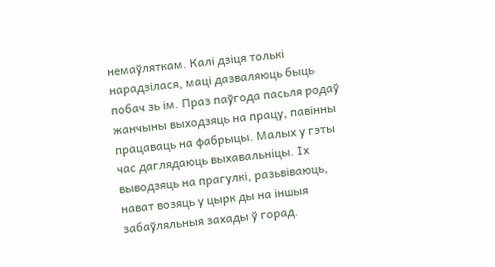немаўляткам. Калі дзіця толькі нарадзілася, маці дазваляюць быць побач зь ім. Праз паўгода пасьля родаў жанчыны выходзяць на працу, павінны працаваць на фабрыцы. Малых у гэты час даглядаюць выхавальніцы. Іх выводзяць на прагулкі, разьвіваюць, нават возяць у цырк ды на іншыя забаўляльныя захады ў горад.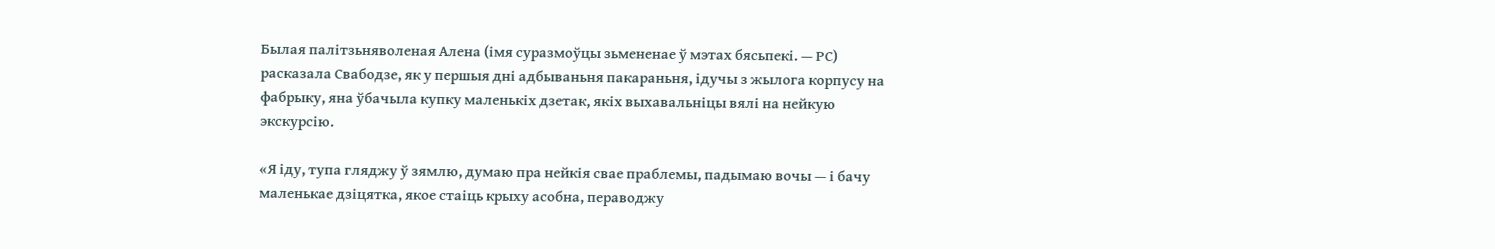Былая палітзьняволеная Алена (імя суразмоўцы зьмененае ў мэтах бясьпекі. — РС) расказала Свабодзе, як у першыя дні адбываньня пакараньня, ідучы з жылога корпусу на фабрыку, яна ўбачыла купку маленькіх дзетак, якіх выхавальніцы вялі на нейкую экскурсію.

«Я іду, тупа гляджу ў зямлю, думаю пра нейкія свае праблемы, падымаю вочы — і бачу маленькае дзіцятка, якое стаіць крыху асобна, пераводжу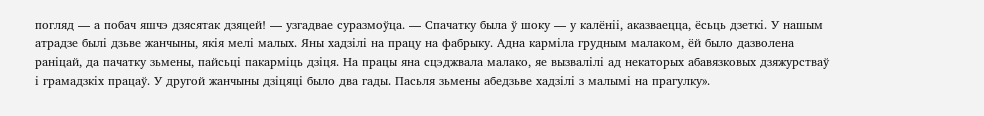погляд — а побач яшчэ дзясятак дзяцей! — узгадвае суразмоўца. — Спачатку была ў шоку — у калёніі, аказваецца, ёсьць дзеткі. У нашым атрадзе былі дзьве жанчыны, якія мелі малых. Яны хадзілі на працу на фабрыку. Адна карміла грудным малаком, ёй было дазволена раніцай, да пачатку зьмены, пайсьці пакарміць дзіця. На працы яна сцэджвала малако, яе вызвалілі ад некаторых абавязковых дзяжурстваў і грамадзкіх працаў. У другой жанчыны дзіцяці было два гады. Пасьля зьмены абедзьве хадзілі з малымі на прагулку».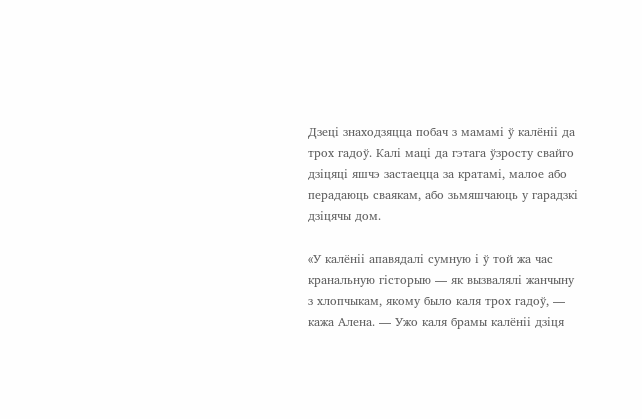Дзеці знаходзяцца побач з мамамі ў калёніі да трох гадоў. Калі маці да гэтага ўзросту свайго дзіцяці яшчэ застаецца за кратамі, малое або перадаюць сваякам, або зьмяшчаюць у гарадзкі дзіцячы дом.

«У калёніі апавядалі сумную і ў той жа час кранальную гісторыю — як вызвалялі жанчыну з хлопчыкам, якому было каля трох гадоў, — кажа Алена. — Ужо каля брамы калёніі дзіця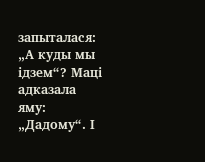запыталася: „А куды мы ідзем“? Маці адказала яму: „Дадому“. І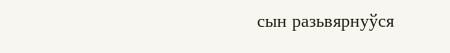сын разьвярнуўся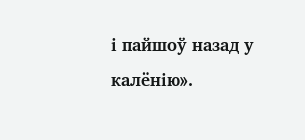і пайшоў назад у калёнію».